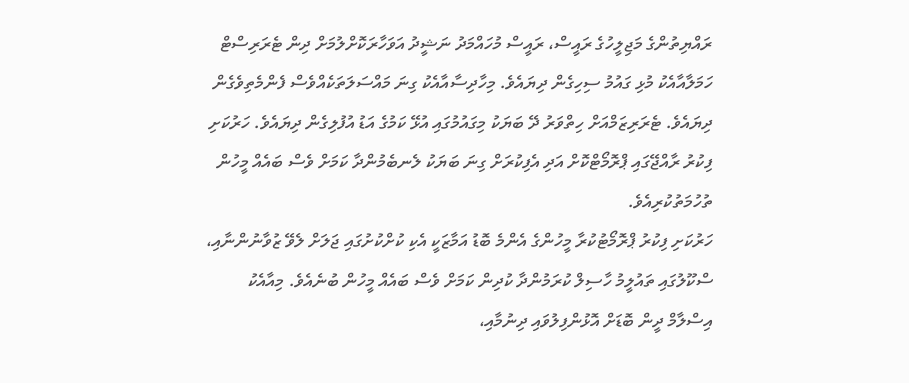ރައްޔިތުންގެ މަޖިލީހުގެ ރައީސް، ރައީސް މުހައްމަދު ނަޝީދު އަވަހާރަކޮށްލުމަށް ދިން ޓެރަރިސްޓް ހަމަލާއާއެކު މުޅި ގައުމު ސިހިގެން ދިޔައެވެ. މިހާދިސާއާއެކު ގިނަ މައްސަލަތަކެއްވެސް ފެންމެތިވެގެން ދިޔައެވެ. ޓެރަރިޒަމްއަށް ހިތްވަރު ދޭ ބަޔަކު މިގައުމުގައި އުޅޭ ކަމުގެ އަޑު އުފުލިގެން ދިޔައެވެ. ހަރުކަށި ފިކުރު ރާއްޖޭގައި ޕްރޮމޯޓްކޮށް އަދި އެފިކުރަށް ގިނަ ބަޔަކު ލެނބެމުންދާ ކަމަށް ވެސް ބައެއް މީހުން ތުހުމަތުކުރިއެވެ.
ހަރުކަށި ފިކުރު ޕްރޮމޯޓުކުރާ މީހުންގެ އެންމެ ބޮޑު އަމާޒަކީ އެކި ކުށްކުށުގައި ޖަލަށް ލެވޭ ޒުވާނުންނާއި، ސްކޫލުގައި ތައުލީމު ހާސިލް ކުރަމުންދާ ކުދިން ކަމަށް ވެސް ބައެއް މީހުން ބުނެއެވެ. މިއާއެކު އިސްލާމް ދީން ބޮޑަށް އޮޅުންފިލުވައި ދިނުމާއި،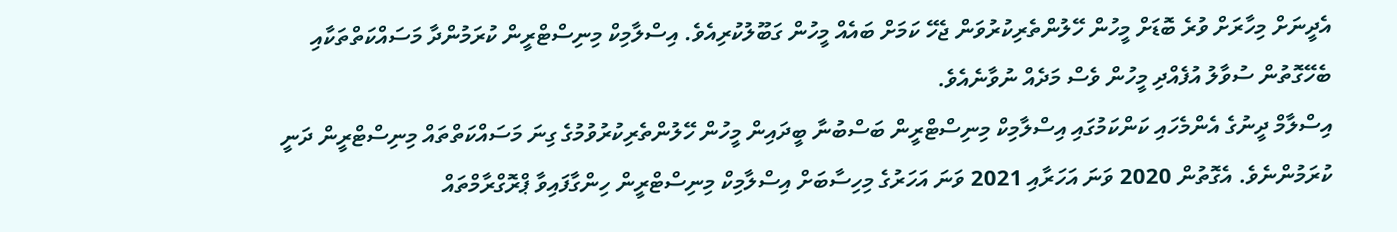އެދީނަށް މިހާރަށް ވުރެ ބޮޑަށް މީހުން ހޭލުންތެރިކުރުވަން ޖެހޭ ކަމަށް ބައެއް މީހުން ގަބޫލުކުރިއެވެ. އިސްލާމިކް މިނިސްޓްރީން ކުރަމުންދާ މަސައްކަތްތަކާއި ބެހޭގޮތުން ސުވާލު އުފެއްދި މީހުން ވެސް މަދެއް ނުވާނެއެވެ.
އިސްލާމް ދީނުގެ އެންމެހައި ކަންކަމުގައި އިސްލާމިކް މިނިސްޓްރީން ބަސްބުނާ ބީދައިން މީހުން ހޭލުންތެރިކުރުވުމުގެ ގިނަ މަސައްކަތްތައް މިނިސްޓްރީން ދަނީ ކުރަމުންނެވެ. އެގޮތުން 2020 ވަނަ އަހަރާއި 2021 ވަނަ އަހަރުގެ މިހިސާބަށް އިސްލާމިކް މިނިސްޓްރީން ހިންގާފައިވާ ޕްރޮގްރާމްތައް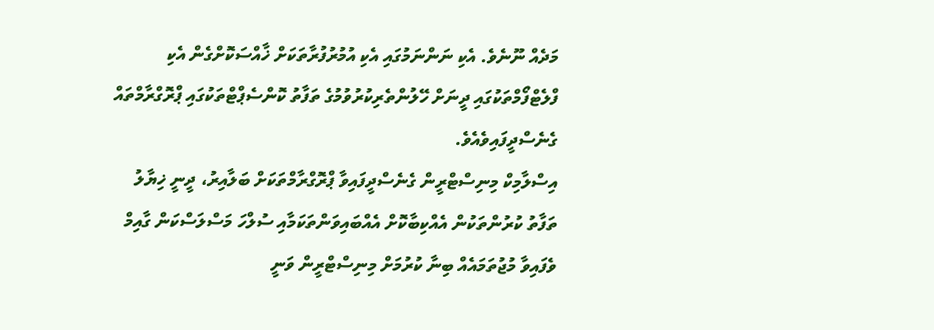މަދެއް ނޫނެވެ. އެކި ނަންނަމުގައި އެކި އުމުރުފުރާތަކަށް ޚާއްސަކޮށްގެން އެކި ފްލެޓްފޯމްތަކުގައި ދީނަށް ހޭލުންތެރިކުރުވުމުގެ ތަފާތު ކޮންސެޕްޓްތަކުގައި ޕްރޮގްރާމްތައް ގެނެސްދީފައިވެއެވެ.
އިސްލާމިކް މިނިސްޓްރީން ގެނެސްދީފައިވާ ޕްރޮގްރާމްތަކަށް ބަލާއިރު، ދީނީ ޚިޔާލު ތަފާތު ކުރުންތަކުން އެއްކިބާކޮށް އެއްބައިވަންތަކަމާއި ސުލްހަ މަސްލަސްކަން ގާއިމް ވެފައިވާ މުޖުތަމައެއް ބިނާ ކުރުމަށް މިނިސްޓްރީން ވަނީ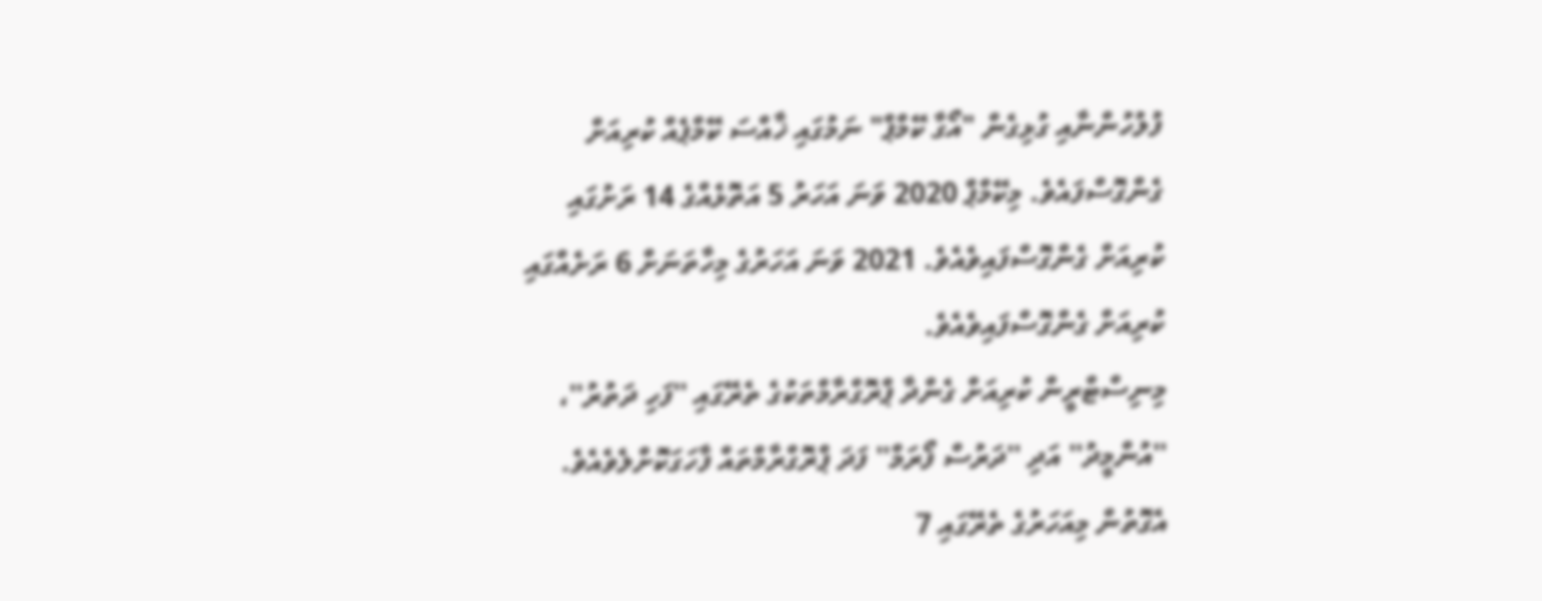ފުލުހުންނާއި ގުޅިގެން "އޯގާ ކޭމްޕް" ނަމުގައި ޚާއްސަ ކޭމްޕެއް ކުރިއަށް ގެންގޮސްފައެވެ. މިކޭމްޕް 2020 ވަނަ އަހަރު 5 އަތޮޅެއްގެ 14 ރަށުގައި ކުރިއަށް ގެންގޮސްފައިވެއެވެ. 2021 ވަނަ އަހަރުގެ މިހާތަނަށް 6 ރަށެއްގައި ކުރިއަށް ގެންގޮސްފައިވެއެވެ.
މިނިސްޓްރީން ކުރިއަށް ގެންދާ ޕްރޮގްރާމްތަކުގެ ތެރޭގައި ''ފަހި ދަތުރު''، ''އުންމީދު'' އަދި ''ދަރުސް ފޯރަމް'' ފަދަ ޕްރޮގްރާމްތައް ފާހަގަކޮށްލެވެއެވެ. އެގޮތުން މިއަހަރުގެ ތެރޭގައި 7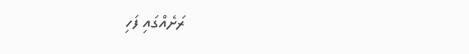ރަށެއްގައި ފަހި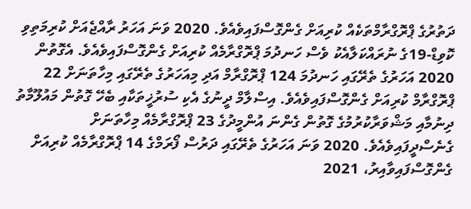ދަތުރުގެ ޕްރޮގްރާމްތަކެއް ކުރިއަށް ގެންގޮސްފައިވެއެވެ. 2020 ވަނަ އަހަރު ރާއްޖެއަށް ކުރިމަތިވި ކޮވިޑް-19ގެ ނުރައްކަލާއެކު ވެސް ހަނދުމަ ޕްރޮގްރާމެއް ކުރިއަށް ގެންގޮސްފައިވެއެވެ. އެގޮތުން 2020 އަހަރުގެ ތެރޭގައި ހަނދުމަ 124 ޕްރޮގްރާމް އަދި މިއަހަރުގެ ތެރޭގައި މިހާތަނަށް 22 ޕްރޮގްރާމް ކުރިއަށް ގެންގޮސްފައިވެއެވެ. އިސްލާމް ދީނުގެ އެކި ސުރުޚީތަކާއި ބެހޭ ގޮތުން މައުލޫމާތު ދިނުމާއި މަޝްވަރާކުރުމުގެ ގޮތުން ގެންނަ އުންމީދުގެ 23 ޕްރޮގްރާމެއް މިހާތަނަށް ގެނެސްދީފައިވެއެވެ. 2020 ވަނަ އަހަރުގެ ތެރޭގައި ދަރުސް ފޯރަމްގެ 14 ޕްރޮގްރާމެއް ކުރިއަށް ގެންގޮސްފައިވާއިރު، 2021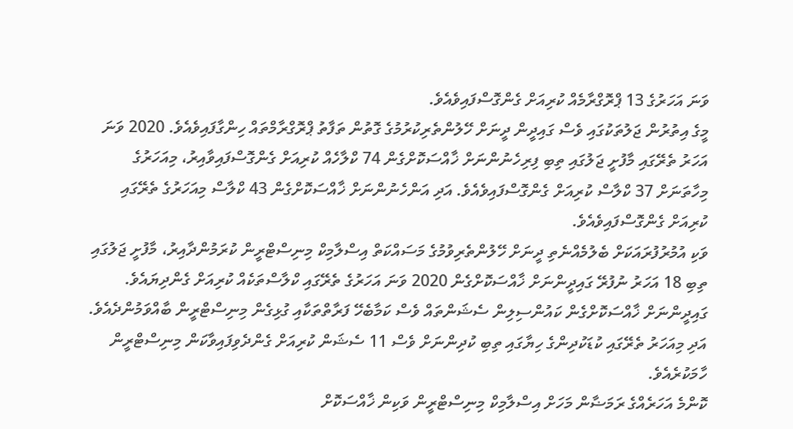ވަނަ އަހަރުގެ 13 ޕްރޮގްރާމެއް ކުރިއަށް ގެންގޮސްފައިވެއެވެ.
މީގެ އިތުރުން ޖަލުތަކުގައި ވެސް ގައިދީން ދީނަށް ހޭލުންތެރިކުރުމުގެ ގޮތުން ތަފާތު ޕްރޮގްރާމްތައް ހިންގާފައިވެއެވެ. 2020 ވަނަ އަހަރު ތެރޭގައި މާފުށީ ޖަލުގައި ތިބި ފިރިހެނުންނަށް ޚާއްސަކޮށްގެން 74 ކްލާހެއް ކުރިއަށް ގެންގޮސްފައިވާއިރު، މިއަހަރުގެ މިހާތަނަށް 37 ކްލާސް ކުރިއަށް ގެންގޮސްފައިވެއެވެ. އަދި އަންހެނުންނަށް ޚާއްސަކޮށްގެން 43 ކްލާސް މިއަހަރުގެ ތެރޭގައި ކުރިއަށް ގެންގޮސްފައިވެއެވެ.
ވަކި އުމުރުފުރައަކަށް ބެލުމެއްނެތި ދީނަށް ހޭލުންތެރިވުމުގެ މަސައްކަތް އިސްލާމިކް މިނިސްޓްރީން ކުރަމުންދާއިރު، މާފުށީ ޖަލުގައި ތިބި 18 އަހަރު ނުފުރޭ ގައިދީންނަށް ޚާއްސަކޮށްގެން 2020 ވަނަ އަހަރުގެ ތެރޭގައި ކްލާސްތަކެއް ކުރިއަށް ގެންދިޔައެވެ. ގައިދީންނަށް ޚާއްސަކޮށްގެން ކައުންސިލިން ސެޝަންތައް ވެސް ކަމާބެހޭ ފަރާތްތަކާއި ގުޅިގެން މިނިސްޓްރީން ބާއްވަމުންދެއެވެ. އަދި މިއަހަރު ތެރޭގައި ކުޑަކުދިންގެ ހިޔާގައި ތިބި ކުދިންނަށް ވެސް 11 ސެޝަން ކުރިއަށް ގެންދެވިފައިވާކަން މިނިސްޓްރީން ހާމަކުރެއެވެ.
ކޮންމެ އަހަރެއްގެ ރަމަޟާން މަހަށް އިސްލާމިކް މިނިސްޓްރީން ވަކިން ޚާއްސަކޮށް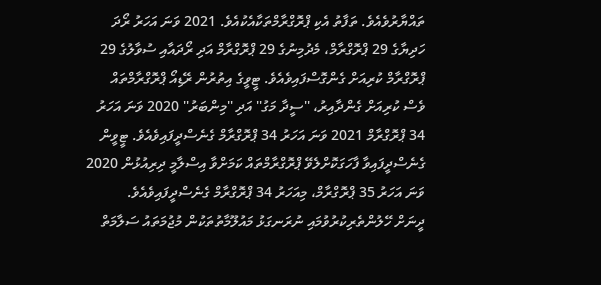ތައްޔާރުވެއެވެ. ތަފާތު އެކި ޕްރޮގްރާމްތަކާއެކުއެވެ. 2021 ވަނަ އަހަރު ރޯދަ ހަދިޔާގެ 29 ޕްރޮގްރާމް، މެދުމިނުގެ 29 ޕްރޮގްރާމް އަދި ރޯދައާއި ސުވާލުގެ 29 ޕްރޮގްރާމް ކުރިއަށް ގެންގޮސްފައިވެއެވެ. ޓީވީގެ އިތުރުން ރޭޑިއޯ ޕްރޮގްރާމްތައް ވެސް ކުރިއަށް ގެންދާއިރު، ''ސީދާ މަގު'' އަދި ''މިންބަރު'' 2020 ވަނަ އަހަރު 34 ޕްރޮގްރާމް 2021 ވަނަ އަހަރު 34 ޕްރޮގްރާމް ގެނެސްދީފައިވެއެވެ. ޓީވީން ގެނެސްދީފައިވާ ފާހަގަކޮށްލެވޭ ޕްރޮގްރާމްތައް ކަމަށްވާ އިސްލާމީ ދިރިއުޅުން 2020 ވަނަ އަހަރު 35 ޕްރޮގްރާމް، މިއަހަރު 34 ޕްރޮގްރާމް ގެނެސްދީފައިވެއެވެ.
ދީނަށް ހޭލުންތެރިކުރުވުމައި ނުރަނގަޅު މައުލޫމާތުތަކުން މުޖުމަތައު ސަލާމަތް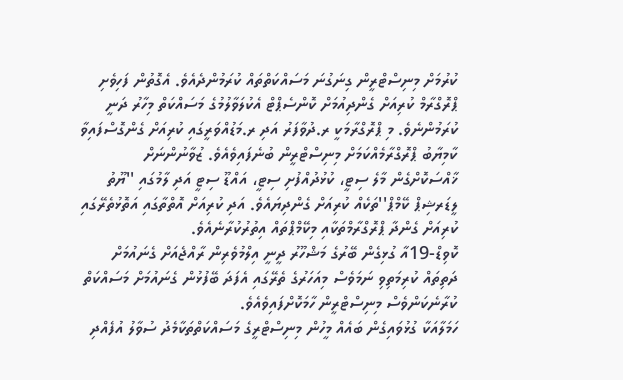ކުރުމަށް މިނިސްޓްރީން ގިނަގުނަ މަސައްކަތްތައް ކުރަމުންދެއެވެ. އެގޮތުން ފަހިވެށި ޕްރޮގްރާމް ކުރިއަށް ގެންދިއުމަށް ކޮންސެޕްޓް އެކުލަވާލުމުގެ މަސައްކަތް މިހާރު ދަނީ ކުރަމުންނެވެ. މި ޕްރޮގްރާމަކީ ރ.ދުވާފަރު އަދި ރ.މަޑުއްވަރީގައި ކުރިއަށް ގެންގޮސްފައިވާ ކާމިޔާބު ޕްރޮގްރާމެއްކަމަށް މިނިސްޓްރީން ބުނެފައިވެއެވެ. ޒުވާނުންނަށް ޚާއްސަކޮށްގެން މާލެ ސިޓީ، ކުޅުދުއްފުށި ސިޓީ، އައްޑޫ ސިޓީ އަދި ލާމުގައި ''ޔޫތު ލީޑަރޝިޕް ކޭމްޕް''ތަކެއް ކުރިއަށް ގެންދިޔައެވެ. އަދި ކުރިއަށް އޮތްތާގައި އަތޮޅުތެރޭގައި ކުރިއަށް ގެންދާ ޕްރޮގްރާމްތަކާއި މިކޭމްޕްތައް އިތުރުކުރާނެއެވެ.
ކޮވިޑް-19އާ ގުޅިގެން ބޭރުގެ މަޝްހޫރު ދީނީ އިލްމުވެރިން ރާއްޖެއަށް ގެނައުމަށް ދަތިތައް ކުރިމަތިވި ނަމަވެސް މިއަހަރުގެ ތެރޭގައި އެފަދަ ބޭފުޅުން ގެނައުމަށް މަސައްކަތް ކުރާނެކަންވެސް މިނިސްޓްރީން ހާމަކޮށްފައިވެއެވެ.
ހަމަލާއަކާ ގުޅުވައިގެން ބައެއް މީހުން މިނިސްޓްރީގެ މަސައްކަތްތަކާމެދު ސުވާލު އުފެއްދި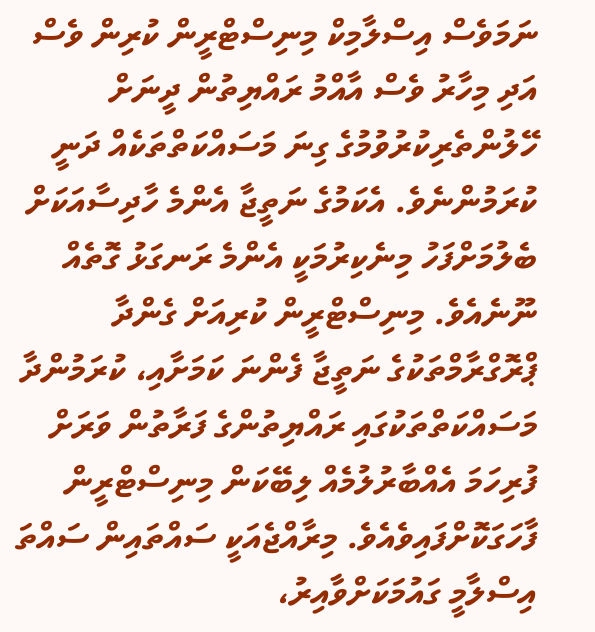ނަމަވެސް އިސްލާމިކް މިނިސްޓްރީން ކުރިން ވެސް އަދި މިހާރު ވެސް އާއްމު ރައްޔިތުން ދީނަށް ހޭލުންތެރިކުރުވުމުގެ ގިނަ މަސައްކަތްތަކެއް ދަނީ ކުރަމުންނެވެ. އެކަމުގެ ނަތީޖާ އެންމެ ހާދިސާއަކަށް ބެލުމަށްފަހު މިނެކިރުމަކީ އެންމެ ރަނގަޅު ގޮތެއް ނޫނެއެވެ. މިނިސްޓްރީން ކުރިއަށް ގެންދާ ޕްރޮގްރާމްތަކުގެ ނަތީޖާ ފެންނަ ކަމަށާއި، ކުރަމުންދާ މަސައްކަތްތަކުގައި ރައްޔިތުންގެ ފަރާތުން ވަރަށް ފުރިހަމަ އެއްބާރުލުމެއް ލިބޭކަން މިނިސްޓްރީން ފާހަގަކޮށްފައިވެއެވެ. މިރާއްޖެއަކީ ސައްތައިން ސައްތަ އިސްލާމީ ގައުމަކަށްވާއިރު،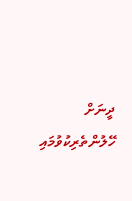ދީނަށް ހޭލުންތެރިކުވުމައި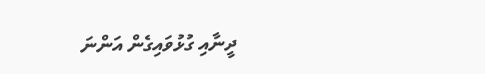ދީނާއި ގުޅުވައިގެން އަންނަ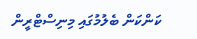ކަންކަން ބެލުމުގައި މިނިސްޓްރީން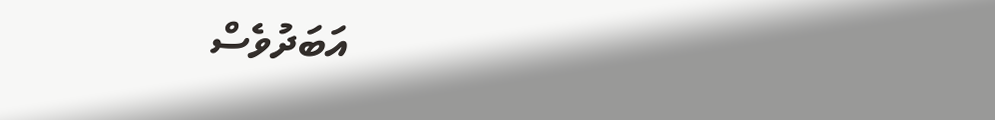އަބަދުވެސް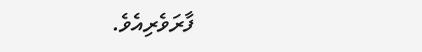ފާރަވެރިއެވެ.